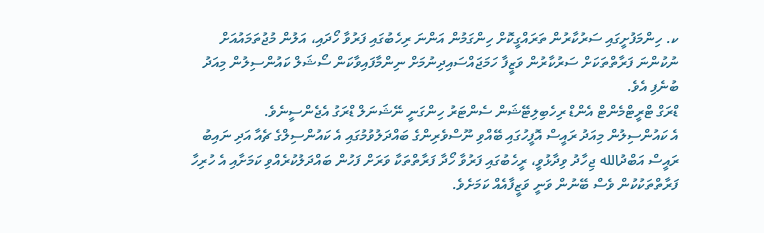ކ. ހިންމަފުށީގައި ސަރުކާރުން ތަރައްގީކޮށް ހިންގަމުން އަންނަ ރިހެބުގައި ފަރުވާ ހޯދައި، އަލުން މުޖުތަމައުއަށް ނުކުންނަ ފަރާތްތަކަށް ސަރުކާރުން ވަޒީފާ ހަމަޖައްސައިދިނުމަށް ނިންމާފައިވާކަން ސޯޝަލް ކައުންސިލުން މިއަދު ބުނެފި އެވެ.
ޑްރަގް ޓްރީޓްމެންޓް އެންޑް ރިހެބިލިޓޭޝަން ސެންޓަރު ހިންގަނީ ނޭޝަނަލް ޑްރަގު އެޖެންސީނެވެ.
އެ ކައުންސިލުން މިއަދު ރައީސް އޮފީހުގައި ބޭއްވި ނޫސްވެރިންގެ ބައްދަލުވުމުގައި އެ ކައުންސިލްގެ ޗެއާ އަދި ނައިބު ރައީސް އަބްދުالله ޖިހާދު ވިދާޅުވީ، ރީހެބުގައި ފަރުވާ ހޯދާ ފަރާތްތަކާ ވަރަށް ފަހުން ބައްދަލުކުރެއްވި ކަމަށާއި އެ ހުރިހާ ފަރާތްތަކުކުން ވެސް ބޭނުން ވަނީ ވަޒީފާއެއް ކަމަށެވެ.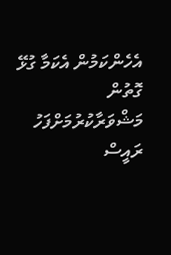އެހެންކަމުން އެކަމާ ގުޅޭ ގޮތުން މަޝްވަރާކުރުމަށްފަހު ރައީސް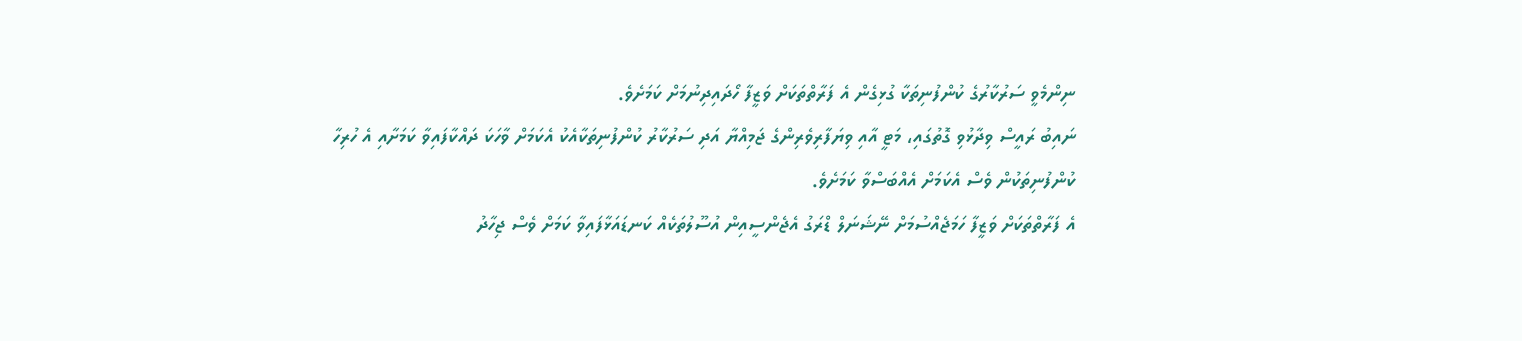ނިންމެވީ ސަރުކާރުގެ ކުންފުނިތަކާ ގުޅިގެން އެ ފަރާތްތަކަށް ވަޒީފާ ހޯދައިދިނުމަށް ކަމަށެވެ.
ނައިބު ރައީސް ވިދާޅުވި ގޮތުގައި، މަޓީ އާއި ވިޔަފާރިވެރިންގެ ޖަމިއްޔާ އަދި ސަރުކާރު ކުންފުނިތަކާއެކު އެކަމަށް ވާހަކަ ދައްކާފައިވާ ކަމަށާއި އެ ހުރިހާ ކުންފުނިތަކުން ވެސް އެކަމަށް އެއްބަސްވާ ކަމަށެވެ.
އެ ފަރާތްތަކަށް ވަޒީފާ ހަމަޖެއްސުމަށް ނޭޝަނަލް ޑްރަގު އެޖެންސީއިން އުސޫލުތަކެއް ކަނޑައަޅާފައިވާ ކަމަށް ވެސް ޖިހާދު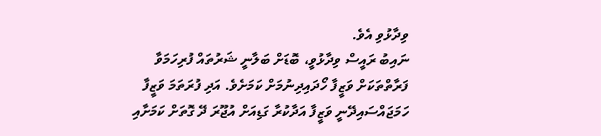ވިދާޅުވި އެވެ.
ނައިބު ރައީސް ވިދާޅުވީ، ބޮޑަށް ބަލާނީ ޝަރުތައް ފުރިހަމަވާ ފަރާތްތަކަށް ވަޒީފާ ހޯދައިދިނުމަށް ކަމަށެވެ. އަދި ފުރަތަމަ ވަޒީފާ ހަމަޖައްސައިދޭނީ ވަޒީފާ އަދާކުރާ ގަޑިއަށް އުޖޫރަ ދޭ ގޮތަށް ކަމަށާއި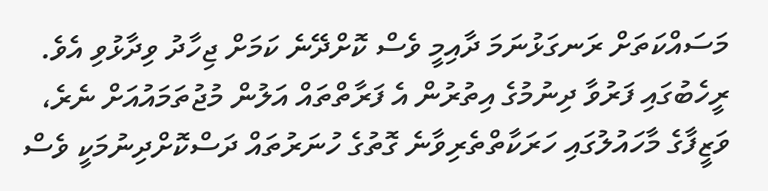މަސައްކަތަށް ރަނގަޅުނަމަ ދާއިމީ ވެސް ކޮށްދޭނެ ކަމަށް ޖިހާދު ވިދާޅުވި އެވެ.
ރީހެބުގައި ފަރުވާ ދިނުމުގެ އިތުރުން އެ ފަރާތްތައް އަލުން މުޖުތަމައުއަށް ނެރެ، ވަޒީފާގެ މާހައުލުގައި ހަރަކާތްތެރިވާނެ ގޮތުގެ ހުނަރުތައް ދަސްކޮށްދިނުމަކީ ވެސް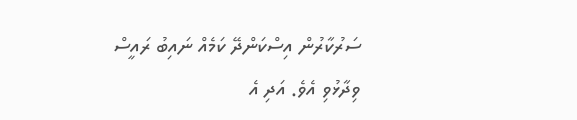ސަރުކާރުން އިސްކަންދޭ ކަމެއް ނައިބު ރައީސް ވިދާޅުވި އެވެ. އަދި އެ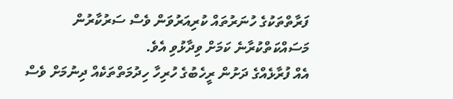ފަރާތްތަކުގެ ހުނަރުތައް ކުރިއަރުވަން ވެސް ސަރުކާރުން މަސައްކަތްކުރާނެ ކަމަށް ވިދާޅުވި އެވެ.
އެއް ފުރާޅެއްގެ ދަށުން ރީހެބުގެ ހުރިހާ ހިދުމަތްތަކެއް ދިނުމަށް ވެސް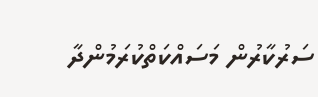ސަރުކާރުން މަސައްކަތްކުރަމުންދާ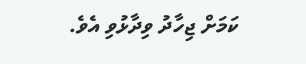ކަމަށް ޖިހާދު ވިދާޅުވި އެވެ.